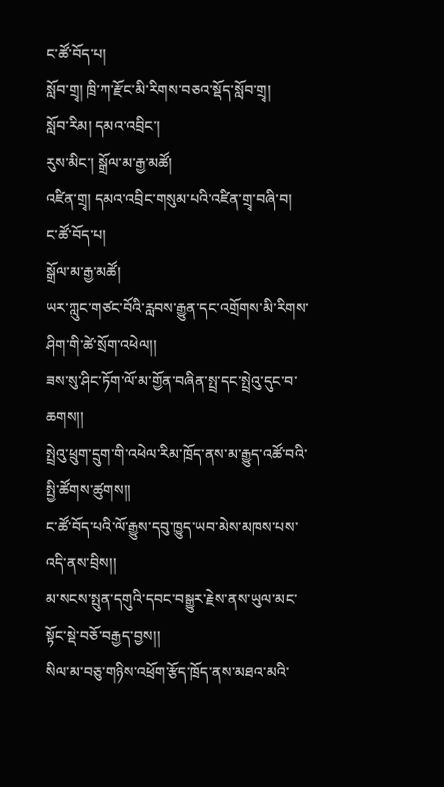ང་ཚོ་བོད་པ།
སློབ་གྲྭ། ཁྲི་ཀ་རྫོང་མི་རིགས་བཅའ་སྡོད་སློབ་གྲྭ།
སློབ་རིམ། དམའ་འབྲིང་།
རུས་མིང་། སྒྲོལ་མ་རྒྱ་མཚོ།
འཛིན་གྲྭ། དམའ་འབྲིང་གསུམ་པའི་འཛིན་གྲྭ་བཞི་བ།
ང་ཚོ་བོད་པ།
སྒྲོལ་མ་རྒྱ་མཚོ།
ཡར་ཀླུང་གཙང་བོའི་རླབས་རྒྱུན་དང་འགྲོགས་མི་རིགས་ཤིག་གི་ཚེ་སྲོག་འཕེལ།།
ཟས་སུ་ཤིང་ཏོག་ལོ་མ་གྱོན་བཞིན་སྤྲ་དང་སྤྲེའུ་དུང་བ་ཆགས།།
སྤྲེའུ་ཕྲུག་དྲུག་གི་འཕེལ་རིམ་ཁྲོད་ནས་མ་རྒྱུད་འཚོ་བའི་སྤྱི་ཚོགས་ཚུགས།།
ང་ཚོ་བོད་པའི་ལོ་རྒྱུས་དབུ་ཁྱུད་ཡབ་མེས་མཁས་པས་འདི་ནས་བྲིས།།
མ་སངས་སྤུན་དགུའི་དབང་བསྒྱུར་རྗེས་ནས་ཡུལ་མང་སྟོང་སྡེ་བཅོ་བརྒྱད་བྱས།།
སིལ་མ་བཅུ་གཉིས་འཕྲོག་རྩོད་ཁྲོད་ནས་མཐའ་མའི་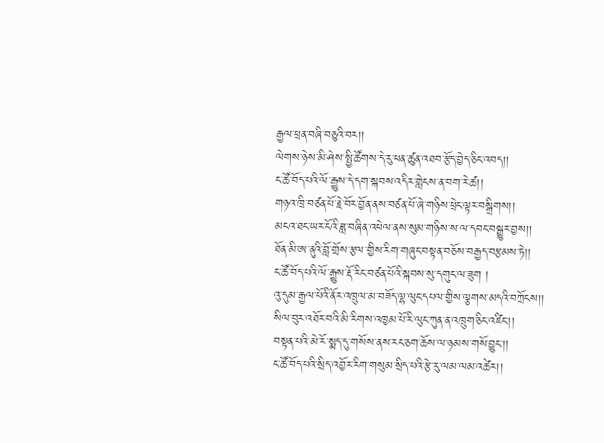རྒྱལ་ཕྲན་བཞི་བཅུའི་བར།།
ལེགས་ཉེས་མི་ཤེས་སྤྱི་ཚོགས་དེ་རུ་ཕན་ཚུན་འཐབ་རྩོད་བྱེད་ཅིང་འབད།།
ང་ཚོ་བོད་པའི་ལོ་རྒྱུས་དེ་དག་སྐབས་འདིར་གླེངས་ན་བག་རེ་ཚ།།
གཉའ་ཁྲི་བཙན་པོ་རྗེ་བོར་བྱོན་ནས་བཙན་པོ་ཞེ་གཉིས་ཕྲེང་ལྟར་བསྒྲིགས།།
མངའ་ཐང་ཡར་ངོའི་ཟླ་བཞིན་འཕེལ་ནས་སུམ་གཉིས་ས་ལ་དབང་བསྒྱུར་བྱས།།
ཐོན་མི་ཨ་ནུའི་བློ་གྲོས་རྩལ་གྱིས་རིག་གཞུང་བསྟན་བཅོས་བརྒྱད་བརྩམས་ཏེ།།
ང་ཚོ་བོད་པའི་ལོ་རྒྱུས་རྡོ་རིང་བཙན་པོའི་སྐབས་སུ་དགུང་ལ་ཟུག །
འུ་དུམ་རྒྱལ་པོའི་ནོར་འཁྲུལ་མ་བཟོད་ལྷ་ལུང་དཔལ་གྱིས་ལྕགས་མདའི་བཀྲོངས།།
སིལ་བུར་འཐོར་བའི་མི་རིགས་འཁྱམ་པོ་རི་ལུང་ཀུན་ན་འཁྲུག་ཅིང་འཛིང་།།
བསྟན་པའི་མེ་རོ་སྨད་དུ་གསོས་ནས་རང་ཅག་ཆོས་ལ་ཉམས་གསོ་བྱུང་།།
ང་ཚོ་བོད་པའི་སྲིད་འབྱོར་རིག་གསུམ་སྲིད་པའི་རྩེ་རུ་ལམ་ལམ་འཚེར།།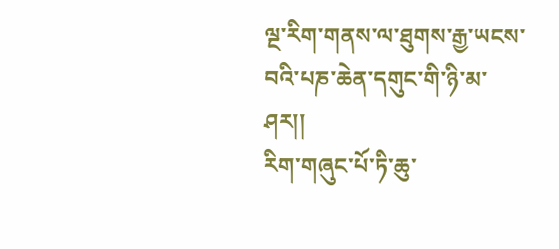ལྔ་རིག་གནས་ལ་ཐུགས་རྒྱ་ཡངས་བའི་པཎ་ཆེན་དགུང་གི་ཉི་མ་ཤར།།
རིག་གཞུང་པོ་ཏི་ཆུ་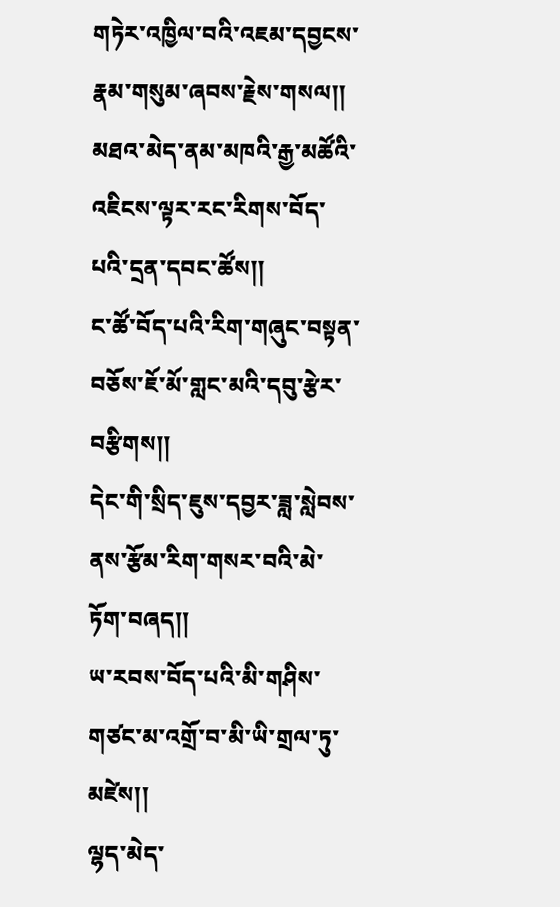གཏེར་འཁྱིལ་བའི་འཇམ་དབྱངས་རྣམ་གསུམ་ཞབས་རྗེས་གསལ།།
མཐའ་མེད་ནམ་མཁའི་རྒྱ་མཚོའི་འཇིངས་ལྟར་རང་རིགས་བོད་པའི་དྲན་དབང་ཚོས།།
ང་ཚོ་བོད་པའི་རིག་གཞུང་བསྟན་བཅོས་ཇོ་མོ་གླང་མའི་དབུ་རྩེར་བརྩིགས།།
དེང་གི་སྲིད་ཇུས་དབྱར་ཟླ་སླེབས་ནས་རྩོམ་རིག་གསར་བའི་མེ་ཏོག་བཞད།།
ཡ་རབས་བོད་པའི་མི་གཤིས་གཙང་མ་འགྲོ་བ་མི་ཡི་གྲལ་ཏུ་མཛེས།།
ལྷད་མེད་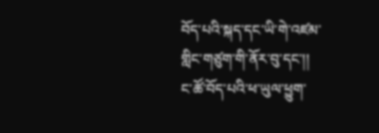བོད་པའི་སྐད་དང་ཡི་གེ་འཛམ་གླིང་གཙུག་གི་ནོར་བུ་དང་།།
ང་ཚོ་བོད་པའི་ཕ་ཡུལ་ཕྱུག་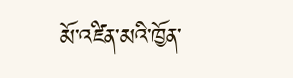མོ་འཛིན་མའི་ཁྱོན་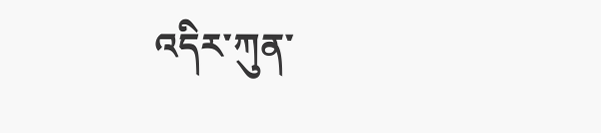འདིར་ཀུན་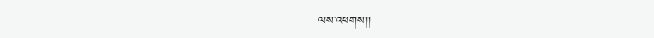ལས་འཕགས།།